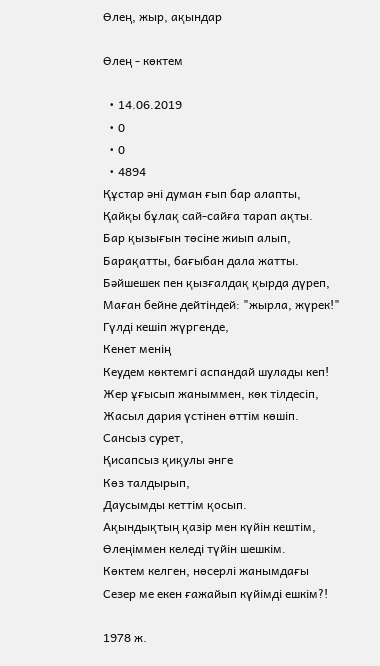Өлең, жыр, ақындар

Өлең - көктем

  • 14.06.2019
  • 0
  • 0
  • 4894
Құстар әні думан ғып бар алапты,
Қайқы бұлақ сай-сайға тарап ақты.
Бар қызығын төсіне жиып алып,
Барақатты, бағыбан дала жатты.
Бәйшешек пен қызғалдақ қырда дүреп,
Маған бейне дейтіндей: "жырла, жүрек!"
Гүлді кешіп жүргенде,
Кенет менің
Кеудем көктемгі аспандай шулады кеп!
Жер ұғысып жаныммен, көк тілдесіп,
Жасыл дария үстінен өттім көшіп.
Сансыз сурет,
Қисапсыз қиқулы әнге
Көз талдырып,
Даусымды кеттім қосып.
Ақындықтың қазір мен күйін кештім,
Өлеңіммен келеді түйін шешкім.
Көктем келген, нөсерлі жанымдағы
Сезер ме екен ғажайып күйімді ешкім?!

1978 ж.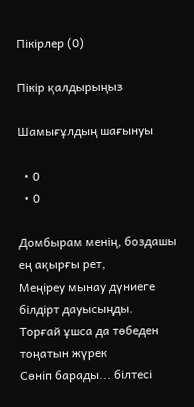Пікірлер (0)

Пікір қалдырыңыз

Шамығұлдың шағынуы

  • 0
  • 0

Домбырам менің, боздашы ең ақырғы рет,
Меңіреу мынау дүниеге білдірт дауысыңды.
Торғай ұшса да төбеден тоңатын жүрек
Сөніп барады... білтесі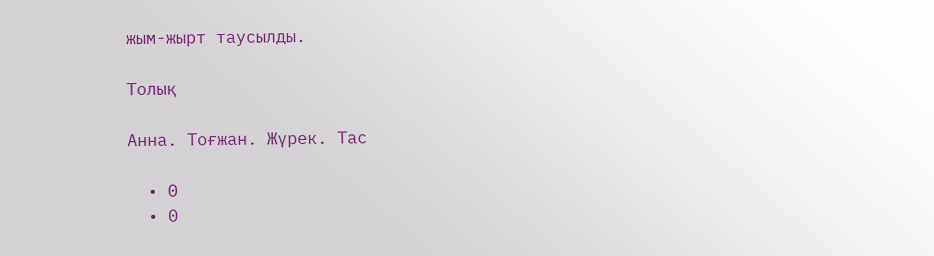жым-жырт таусылды.

Толық

Анна. Тоғжан. Жүрек. Тас

  • 0
  • 0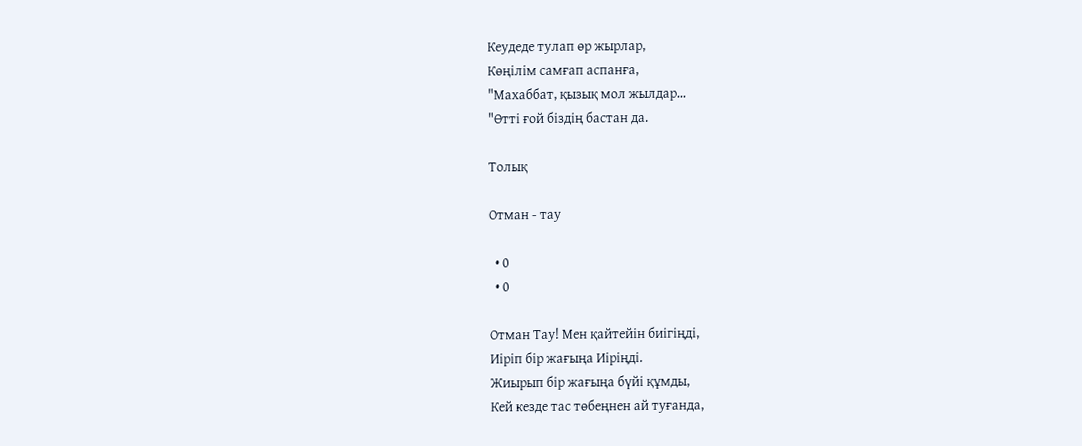Кеудеде тулап өр жырлар,
Көңілім самғап аспанға,
"Махаббат, қызық мол жылдар...
"Өтті ғой біздің бастан да.

Толық

Отман - тау

  • 0
  • 0

Отман Тау! Мен қайтейін биігіңді,
Иіріп бір жағыңа Иіріңді.
Жиырып бір жағыңа бүйі құмды,
Кей кезде тас төбеңнен ай туғанда,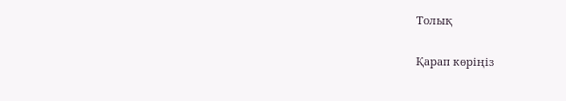Толық

Қарап көріңіз